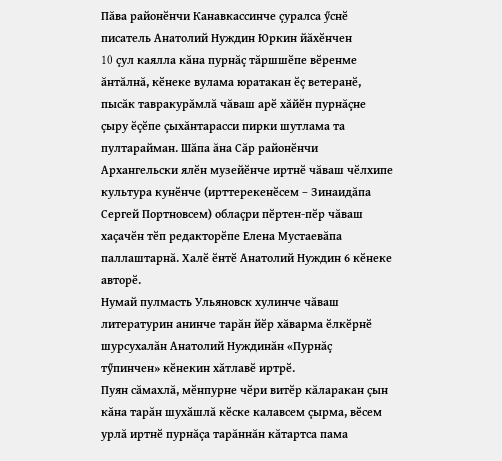Пăва районӗнчи Канавкассинче çуралса ӳснӗ писатель Анатолий Нуждин Юркин йăхӗнчен
10 çул каялла кăна пурнăç тăршшӗпе вӗренме ăнтăлнă, кӗнеке вулама юратакан ӗç ветеранӗ, пысăк тавракурăмлă чăваш арӗ хăйӗн пурнăçне çыру ӗçӗпе çыхăнтарасси пирки шутлама та пултарайман. Шăпа ăна Сăр районӗнчи Архангельски ялӗн музейӗнче иртнӗ чăваш чӗлхипе культура кунӗнче (ирттерекенӗсем – Зинаидăпа Сергей Портновсем) облаçри пӗртен-пӗр чăваш хаçачӗн тӗп редакторӗпе Елена Мустаевăпа паллаштарнă. Халӗ ӗнтӗ Анатолий Нуждин 6 кӗнеке авторӗ.
Нумай пулмасть Ульяновск хулинче чăваш литературин анинче тарăн йӗр хăварма ӗлкӗрнӗ шурсухалăн Анатолий Нуждинăн «Пурнăç тӳпинчен» кӗнекин хăтлавӗ иртрӗ.
Пуян сăмахлă, мӗнпурне чӗри витӗр кăларакан çын кăна тарăн шухăшлă кӗске калавсем çырма, вӗсем урлă иртнӗ пурнăçа тарăннăн кăтартса пама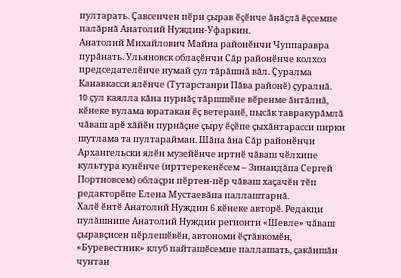пултарать. Çавсенчен пӗри çырав ӗçӗнче ăнăçлă ӗçсемпе палăрнă Анатолий Нуждин-Уфаркин.
Анатолий Михайлович Майна районӗнчи Чуппаравра пурăнать. Ульяновск облаçӗнчи Сăр районӗнче колхоз председателӗнче нумай çул тăрăшнă вăл. Çуралма Канавкасси ялӗнче (Тутарстанри Пăва районӗ) çуралнă.
10 çул каялла кăна пурнăç тăршшӗпе вӗренме ăнтăлнă, кӗнеке вулама юратакан ӗç ветеранӗ, пысăк тавракурăмлă чăваш арӗ хăйӗн пурнăçне çыру ӗçӗпе çыхăнтарасси пирки шутлама та пултарайман. Шăпа ăна Сăр районӗнчи Архангельски ялӗн музейӗнче иртнӗ чăваш чӗлхипе культура кунӗнче (ирттерекенӗсем – Зинаидăпа Сергей Портновсем) облаçри пӗртен-пӗр чăваш хаçачӗн тӗп редакторӗпе Елена Мустаевăпа паллаштарнă.
Халӗ ӗнтӗ Анатолий Нуждин 6 кӗнеке авторӗ. Редакци пулăшнипе Анатолий Нуждин регионти «Шевле» чăваш çыравçисен пӗрлешӗвӗн, автономи ӗçтăвкомӗн, «Буревестник» клуб пайташӗсемпе паллашать, çакăншăн чунтан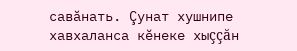савăнать. Çунат хушнипе хавхаланса кӗнеке хыççăн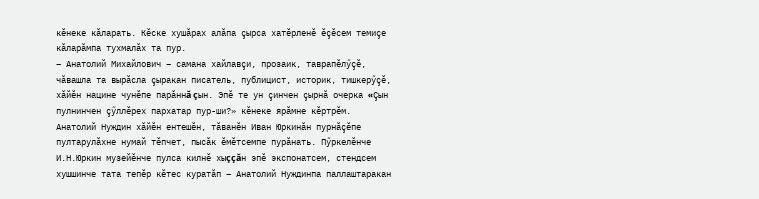кӗнеке кăларать. Кӗске хушăрах алăпа çырса хатӗрленӗ ӗçӗсем темиçе кăларăмпа тухмалăх та пур.
– Анатолий Михайлович – самана хайлавçи, прозаик, таврапӗлӳçӗ, чăвашла та вырăсла çыракан писатель, публицист, историк, тишкерӳçӗ, хăйӗн нацине чунӗпе парăннă çын. Эпӗ те ун çинчен çырнă очерка «Çын пулнинчен çӳллӗрех пархатар пур-ши?» кӗнеке ярăмне кӗртрӗм. Анатолий Нуждин хăйӗн ентешӗн, тăванӗн Иван Юркинăн пурнăçӗпе пултарулăхне нумай тӗпчет, пысăк ӗмӗтсемпе пурăнать. Пӳркелӗнче И.Н.Юркин музейӗнче пулса килнӗ хыççăн эпӗ экспонатсем, стендсем хушшинче тата тепӗр кӗтес куратăп – Анатолий Нуждинпа паллаштаракан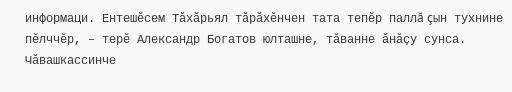информаци. Ентешӗсем Тăхăрьял тăрăхӗнчен тата тепӗр паллă çын тухнине пӗлччӗр, – терӗ Александр Богатов юлташне, тăванне ăнăçу сунса.
Чăвашкассинче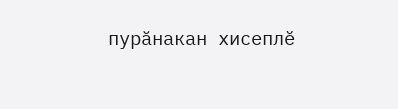пурăнакан хисеплӗ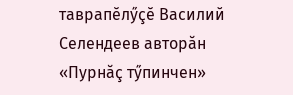таврапӗлӳçӗ Василий Селендеев авторăн «Пурнăç тӳпинчен»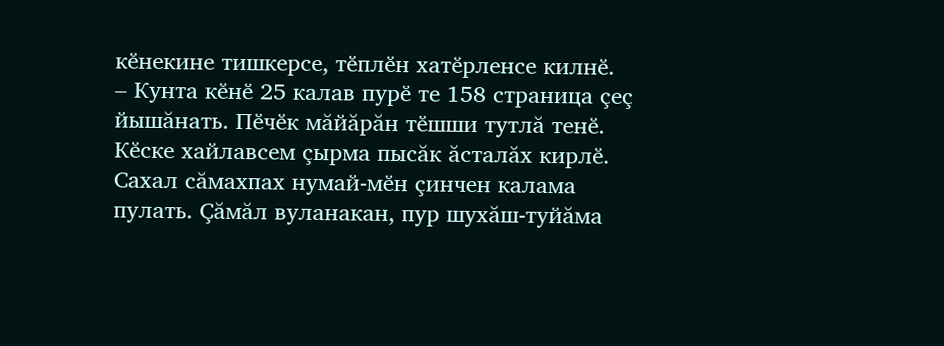кӗнекине тишкерсе, тӗплӗн хатӗрленсе килнӗ.
– Кунта кӗнӗ 25 калав пурӗ те 158 страница çеç йышăнать. Пӗчӗк мăйăрăн тӗшши тутлă тенӗ. Кӗске хайлавсем çырма пысăк ăсталăх кирлӗ. Сахал сăмахпах нумай-мӗн çинчен калама пулать. Çăмăл вуланакан, пур шухăш-туйăма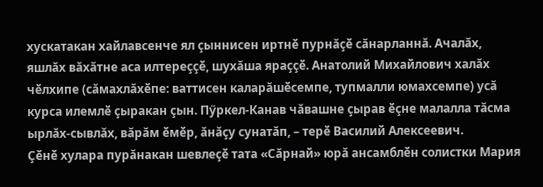хускатакан хайлавсенче ял çыннисен иртнӗ пурнăçӗ сăнарланнă. Ачалăх, яшлăх вăхăтне аса илтереççӗ, шухăша яраççӗ. Анатолий Михайлович халăх чӗлхипе (сăмахлăхӗпе: ваттисен каларăшӗсемпе, тупмалли юмахсемпе) усă курса илемлӗ çыракан çын. Пӳркел-Канав чăвашне çырав ӗçне малалла тăсма ырлăх-сывлăх, вăрăм ӗмӗр, ăнăçу сунатăп, – терӗ Василий Алексеевич.
Çӗнӗ хулара пурăнакан шевлеçӗ тата «Сăрнай» юрă ансамблӗн солистки Мария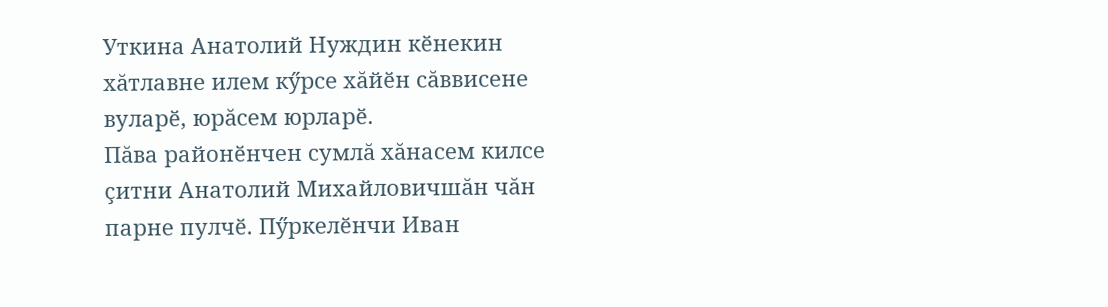Уткина Анатолий Нуждин кӗнекин хăтлавне илем кӳрсе хăйӗн сăввисене вуларӗ, юрăсем юрларӗ.
Пăва районӗнчен сумлă хăнасем килсе çитни Анатолий Михайловичшăн чăн парне пулчӗ. Пӳркелӗнчи Иван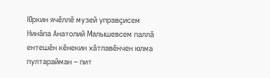Юркин ячӗллӗ музей управçисем Нинăпа Анатолий Малышевсем паллă ентешӗн кӗнекин хăтлавӗнчен юлма пултарайман – пит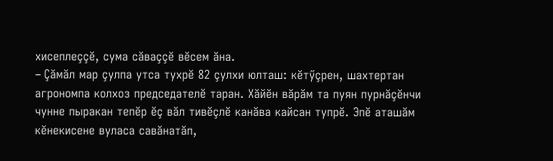хисеплеççӗ, сума сăваççӗ вӗсем ăна.
– Çăмăл мар çулпа утса тухрӗ 82 çулхи юлташ: кӗтӳçрен, шахтертан агрономпа колхоз председателӗ таран. Хăйӗн вăрăм та пуян пурнăçӗнчи чунне пыракан тепӗр ӗç вăл тивӗçлӗ канăва кайсан тупрӗ. Эпӗ аташăм кӗнекисене вуласа савăнатăп,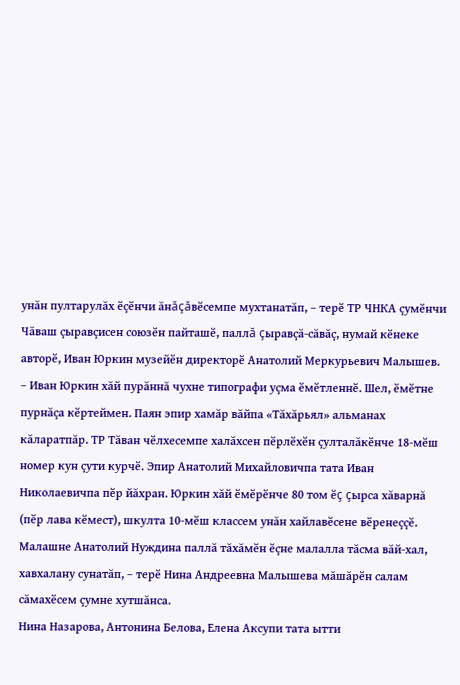унăн пултарулăх ӗçӗнчи ăнăçăвӗсемпе мухтанатăп, – терӗ ТР ЧНКА çумӗнчи Чăваш çыравçисен союзӗн пайташӗ, паллă çыравçă-сăвăç, нумай кӗнеке авторӗ, Иван Юркин музейӗн директорӗ Анатолий Меркурьевич Малышев.
– Иван Юркин хăй пурăннă чухне типографи уçма ӗмӗтленнӗ. Шел, ӗмӗтне пурнăçа кӗртеймен. Паян эпир хамăр вăйпа «Тăхăрьял» альманах кăларатпăр. ТР Тăван чӗлхесемпе халăхсен пӗрлӗхӗн çулталăкӗнче 18-мӗш номер кун çути курчӗ. Эпир Анатолий Михайловичпа тата Иван Николаевичпа пӗр йăхран. Юркин хăй ӗмӗрӗнче 80 том ӗç çырса хăварнă (пӗр лава кӗмест), шкулта 10-мӗш классем унăн хайлавӗсене вӗренеççӗ. Малашне Анатолий Нуждина паллă тăхăмӗн ӗçне малалла тăсма вăй-хал, хавхалану сунатăп, – терӗ Нина Андреевна Малышева мăшăрӗн салам сăмахӗсем çумне хутшăнса.
Нина Назарова, Антонина Белова, Елена Аксупи тата ытти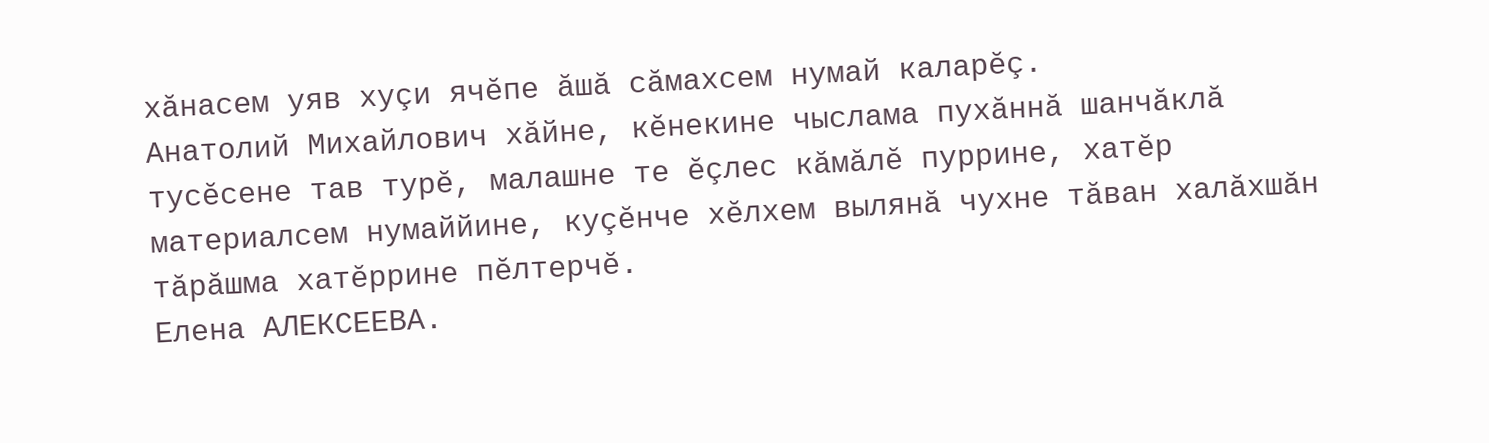хăнасем уяв хуçи ячӗпе ăшă сăмахсем нумай каларӗç.
Анатолий Михайлович хăйне, кӗнекине чыслама пухăннă шанчăклă тусӗсене тав турӗ, малашне те ӗçлес кăмăлӗ пуррине, хатӗр материалсем нумаййине, куçӗнче хӗлхем вылянă чухне тăван халăхшăн тăрăшма хатӗррине пӗлтерчӗ.
Елена АЛЕКСЕЕВА.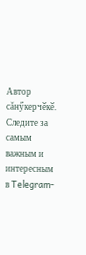Автор сăнӳкерчӗкӗ.
Следите за самым важным и интересным в Telegram-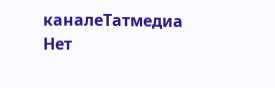каналеТатмедиа
Нет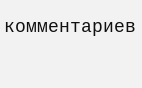комментариев